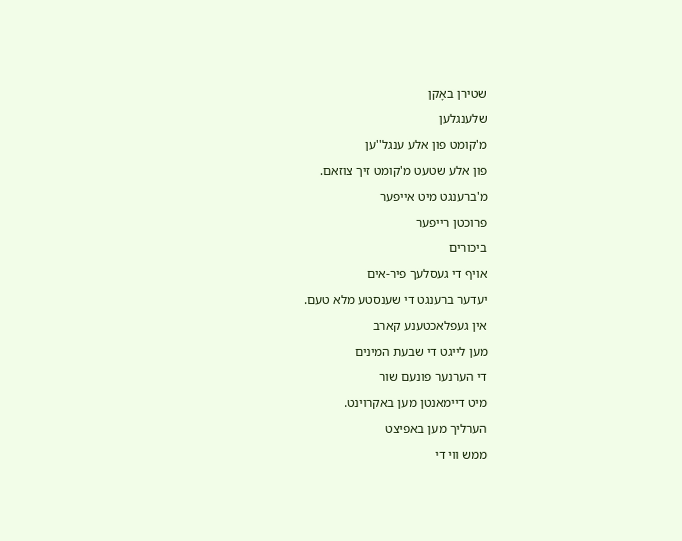שטירן באָקן
שלענגלען
מ'קומט פון אלע ענגל''ען
פון אלע שטעט מ'קומט זיך צוזאם.
מ'ברענגט מיט אייפער
פרוכטן רייפער
ביכורים
אויף די געסלעך פיר-אים
יעדער ברענגט די שענסטע מלא טעם.
אין געפלאכטענע קארב
מען לייגט די שבעת המינים
די הערנער פונעם שור
מיט דיימאנטן מען באקרוינט.
הערליך מען באפיצט
ממש ווי די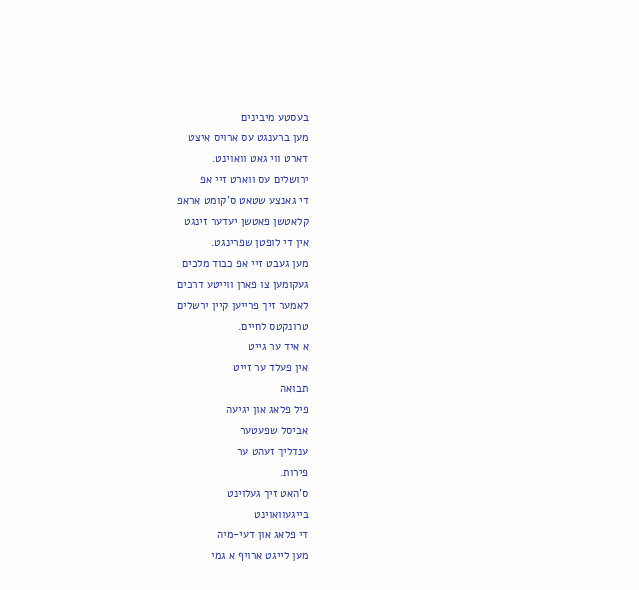בעסטע מיבינים
מען ברענגט עס ארויס איצט
דארט ווי גאט וואוינט.
ירושלים עס ווארט זיי אפ
די גאנצע שטאט ס'קומט אראפ
קלאטשן פאטשן יעדער זינגט
אין די לופטן שפרינגט.
מען געבט זיי אפ כבוד מלכים
געקומען צו פארן ווייטע דרכים
לאמער זיך פרייען קיין ירשלים
טרונקטס לחיים.
א איד ער גייט
אין פעלד ער זייט
תבואה
פיל פלאג און יגיעה
אביסל שפעטער
ענדליך זעהט ער
פירות.
ס'האט זיך געלוינט
בייגעוואוינט
די פלאג און דעי-מיה
מען לייגט ארויף א גמי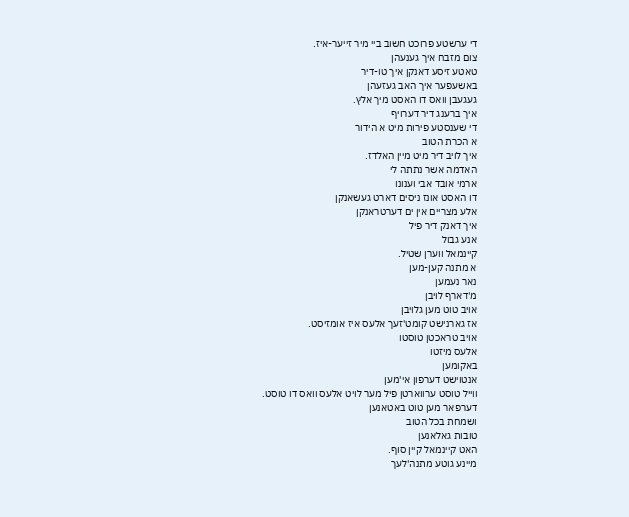די ערשטע פרוכט חשוב ביי מיר זייער-איז.
צום מזבח איך גענעהן
טאטע זיסע דאנקן איך טו-דיר
באשעפער איך האב געזעהן
געגעבן וואס דו האסט מיך אלץ.
איך ברענג דיר דערויף
די שענסטע פירות מיט א הידור
א הכרת הטוב
איך לויב דיר מיט מיין האלדז.
האדמה אשר נתתה לי
ארמי אובד אבי וענונו
דו האסט אונז ניסים דארט געשאנקן
אלע מצריים אין ים דערטראנקן
איך דאנק דיר פיל
אנע גבול
קיינמאל ווערן שטיל.
א מתנה קען-מען
נאר נעמען
מ'דארף לויבן
אויב טוט מען גלויבן
אז גארנישט קומט'זעך אלעס איז אומזיסט.
אויב טראכטן טוסטו
אלעס מיזטו
באקומען
אנטוישט דערפון אי'מען
ווייל טוסט ערווארטן פיל מער לויט אלעס וואס דו טוסט.
דערפאר מען טוט באטאנען
ושמחת בכל הטוב
טובות גאלאנען
האט קיינמאל קיין סוף.
מיינע גוטע מתנה'לעך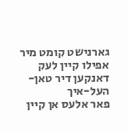גארנישט קומט מיר אפילו קיין לעק
דאנקען דיר טאן-העל-איך
פאר אלעס אן קיין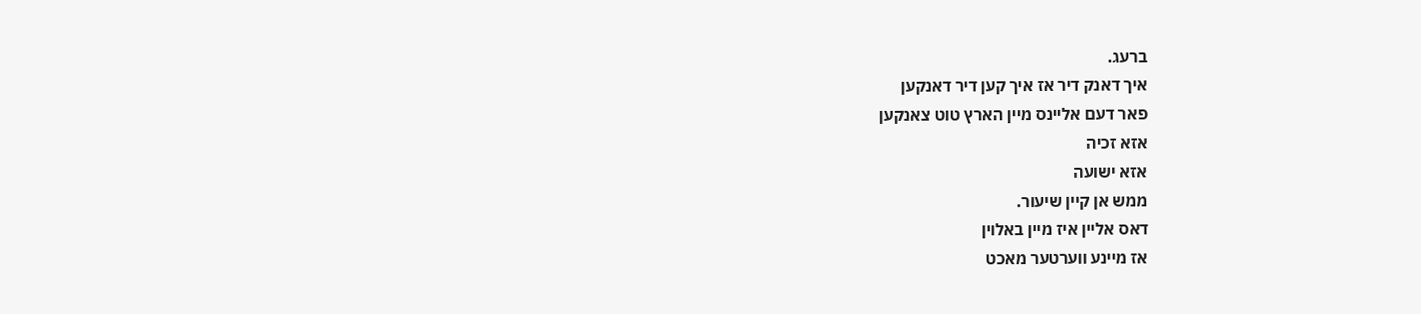ברעג.
איך דאנק דיר אז איך קען דיר דאנקען
פאר דעם אליינס מיין הארץ טוט צאנקען
אזא זכיה
אזא ישועה
ממש אן קיין שיעור.
דאס אליין איז מיין באלוין
אז מיינע ווערטער מאכט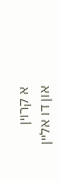א קרוין
און דו אליין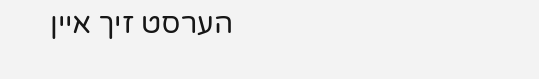הערסט זיך איין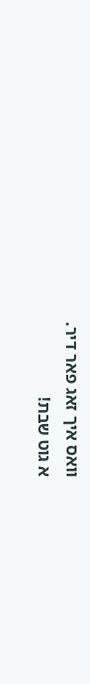וואס איך זאג פאר דיר.
א גוט שבת!